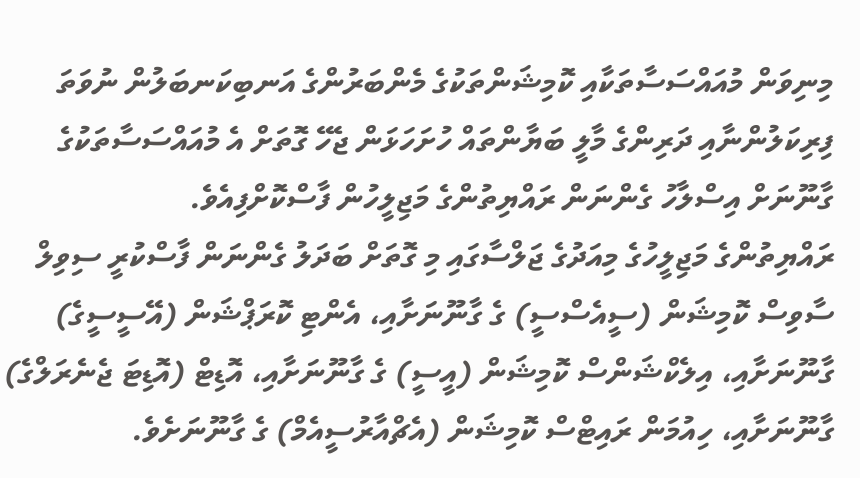މިނިވަން މުއައްސަސާތަކާއި ކޮމިޝަންތަކުގެ މެންބަރުންގެ އަނބިކަނބަލުން ނުވަތަ ފިރިކަލުންނާއި ދަރިންގެ މާލީ ބަޔާންތައް ހުށަހަޅަން ޖެހޭ ގޮތަށް އެ މުއައްސަސާތަކުގެ ގާނޫނަށް އިސްލާހު ގެންނަން ރައްޔިތުންގެ މަޖިލީހުން ފާސްކޮށްފިއެވެ.
ރައްޔިތުންގެ މަޖިލީހުގެ މިއަދުގެ ޖަލްސާގައި މި ގޮތަށް ބަދަލު ގެންނަން ފާސްކުރީ ސިވިލް ސާވިސް ކޮމިޝަން (ސީއެސްސީ) ގެ ގާނޫނަށާއި، އެންޓި ކޮރަޕްޝަން (އޭސީސީގެ) ގާނޫނަށާއި، އިލެކްޝަންސް ކޮމިޝަން (އީސީ) ގެ ގާނޫނަށާއި، އޮޑިޓް (އޮޑިޓަ ޖެނެރަލްގެ) ގާނޫނަށާއި، ހިއުމަން ރައިޓްސް ކޮމިޝަން (އެޗްއާރުސީއެމް) ގެ ގާނޫނަށެވެ.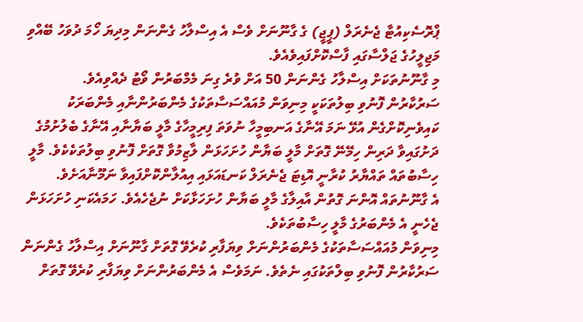ޕްރޮސެކިއުޓާ ޖެނެރަލް (ޕީޖީ) ގެ ގާނޫނަށް ވެސް އެ އިސްލާހު ގެންނަން މިދިޔަ ހޯމަ ދުވަހު ބޭއްވި މަޖިލީހުގެ ޖަލްސާގައި ފާސްކޮށްފައިވެއެވެ.
މި ގާނޫނުތަކަށް އިސްލާހު ގެންނަން 50 އަށް ވުރެ ގިނަ މެމްބަރުން ވޯޓު ދެއްވިއެވެ.
ސަރުކާރުން ފޮނުވި ބިލުތަކަކީ މިނިވަން މުއައްސަސާތަކުގެ މެންބަރުންނާއި މެންބަރަކު ކައިވެނިކޮށްގެން އުޅޭ ނަމަ އޭނާގެ އަނބިމީހާ ނުވަތަ ފިރިމީހާގެ މާލީ ބަޔާނާއި އޭނާގެ ބެލުށުމުގެ ދަށުގައިވާ ދަރިން ހިމޭނޭ ގޮތަށް މާލީ ބަޔާން ހުށަހަޅަން ލާޒިމުވާ ގޮތަށް ފޮނުވި ބިލުތަކެކެވެ. މާލީ ހިސާބުތައް ތައްޔާރު ކުރާނީ އޮޑިޓަ ޖެނެރަލް ކަނޑައަޅައި އިއުލާންކޮށްފައިވާ ނަމޫނާއަށެވެ.
އެ ގާނޫނުތައް އޮންނަ ގޮތުން އާއިލާގެ މާލީ ބަޔާން ހުށަހަޅާކަށް ނުޖެހެއެވެ. ހަމައެކަނި ހުށަހަޅަން ޖެހެނީ އެ މެންބަރުގެ މާލީ ހިސާބުތަކެވެ.
މިނިވަން މުއައްސަސާތަކުގެ މެންބަރުންނަށް ވިޔަފާރި ކުރެވޭ ގޮތަށް ގާނޫނަށް އިސްލާހު ގެންނަން ސަރުކާރުން ފޮނުވި ބިލްތަކުގައި ނެތެވެ. ނަމަވެސް އެ މެންބަރުންނަށް ވިޔަފާރި ކުރެވޭ ގޮތަށް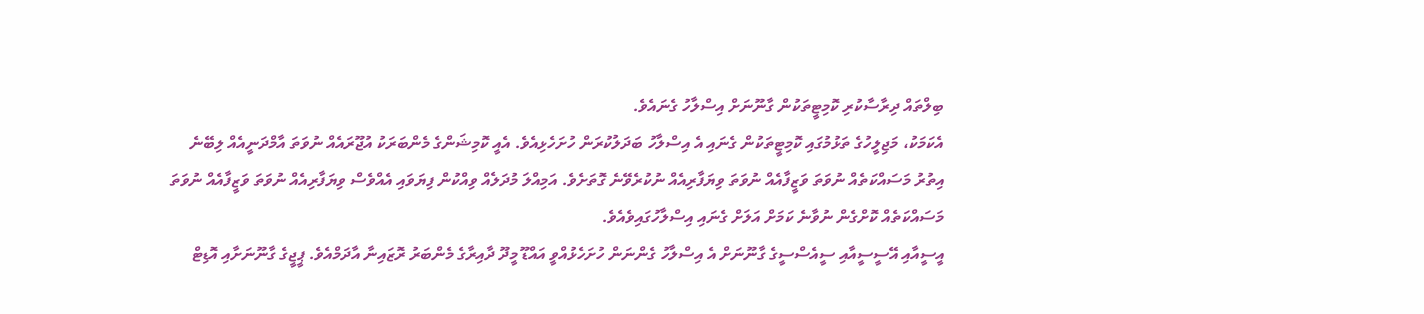ބިލްތައް ދިރާސާކުރި ކޮމިޓީތަކުން ގާނޫނަށް އިސްލާހު ގެނައެވެ.
އެކަމަކު، މަޖިލީހުގެ ތަޅުމުގައި ކޮމިޓީތަކުން ގެނައި އެ އިސްލާހު ބަދަލުކުރަން ހުށަހެޅިއެވެ. އެއީ ކޮމިޝަންގެ މެންބަރަކު އުޖޫރައެއް ނުވަތަ އާމްދަނީއެއް ލިބޭނެ އިތުރު މަސައްކަތެއް ނުވަތަ ވަޒީފާއެއް ނުވަތަ ވިޔަފާރިއެއް ނުކުރެވޭނެ ގޮތަށެވެ. އަމިއްލަ މުދަލެއް ވިއްކުން ފިޔަވައި އެއްވެސް ވިޔަފާރިއެއް ނުވަތަ ވަޒީފާއެއް ނުވަތަ މަސައްކަތެއް ކޮށްގެން ނުވާނެ ކަމަށް އަލަށް ގެނައި އިސްލާހުގައިވެއެވެ.
އީސީއާއި އޭސީސީއާއި ސީއެސްސީގެ ގާނޫނަށް އެ އިސްލާހު ގެންނަން ހުށަހެޅުއްވީ އައްޑޫ މީދޫ ދާއިރާގެ މެންބަރު ރޮޒައިނާ އާދަމްއެވެ. ޕީޖީގެ ގާނޫނަށާއި އޮޑިޓް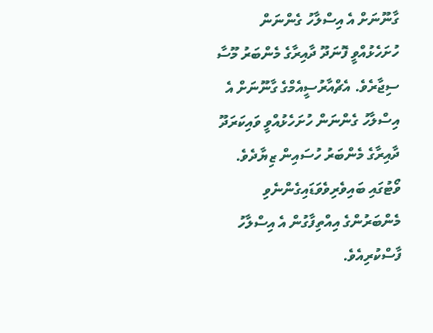ގާނޫނަށް އެ އިސްލާހު ގެންނަން ހުށަހެޅުއްވީ ފޮނަދޫ ދާއިރާގެ މެންބަރު މޫސާ ސިޖާރެވެ. އެޗްއާރުސީއެމްގެ ގާނޫނަށް އެ އިސްލާހު ގެންނަން ހުށަހެޅުއްވީ ވައިކަރަދޫ ދާއިރާގެ މެންބަރު ހުސައިން ޒިޔާދެވެ.
ވޯޓުގައި ބައިވެރިވެވަޑައިގެންނެވި މެންބަރުންގެ އިއްތިފާގުން އެ އިސްލާހު ފާސްކުރިއެވެ.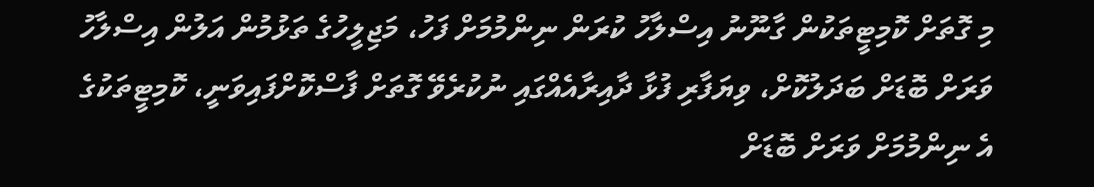މި ގޮތަށް ކޮމިޓީތަކުން ގާނޫނު އިސްލާހު ކުރަން ނިންމުމަށް ފަހު، މަޖިލީހުގެ ތަޅުމުން އަލުން އިސްލާހު ވަރަށް ބޮޑަށް ބަދަލުކޮށް، ވިޔަފާރި ފުޅާ ދާއިރާއެއްގައި ނުކުރެވޭ ގޮތަށް ފާސްކޮށްފައިވަނީ، ކޮމިޓީތަކުގެ އެ ނިންމުމަށް ވަރަށް ބޮޑަށް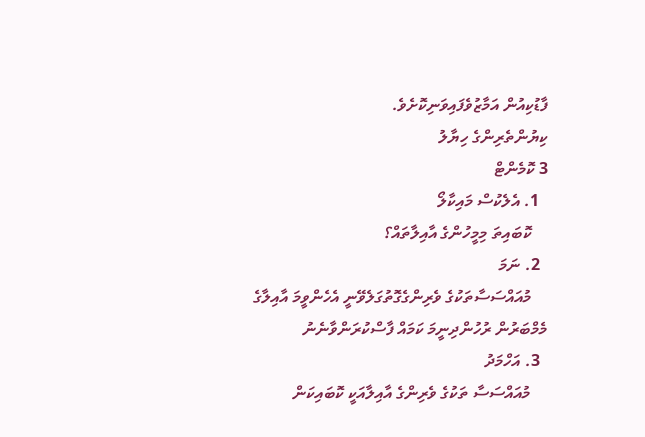ފާޑުކިއުން އަމާޒުވެފައިވަނިކޮށެވެ.
ކިޔުންތެރިންގެ ހިޔާލު
3 ކޮމެންޓް
  1. އެލެކުސް މައިކާލޯ
    ކޮބައިތަ މިމީހުންގެ އާއިލާތައް؟
  2. ނަމަ
    މުއައްސަސާތަކުގެ ވެރިންގެގޮތުގަލެވޭނީ އެހެންވީމަ އާއިލާގެ މެމްބަރުން ރުހުންދިނީމަ ކަމައް ފާސްކުރަންވާނެނު
  3. އަހްމަދު
    މުއައްސަސާ ތަކުގެ ވެރިންގެ އާއިލާއަކީ ކޮބައިކަން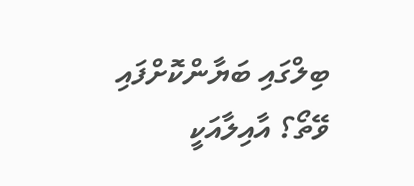ބިލްގައި ބަޔާންކޮށްފައި ވޭތޯ؟ އާއިލާއަކީ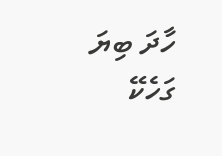ހާދަ ބިޔަ ގަހެކޭ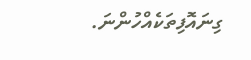ގިނައޮފިތަކެއްހުންނަ.